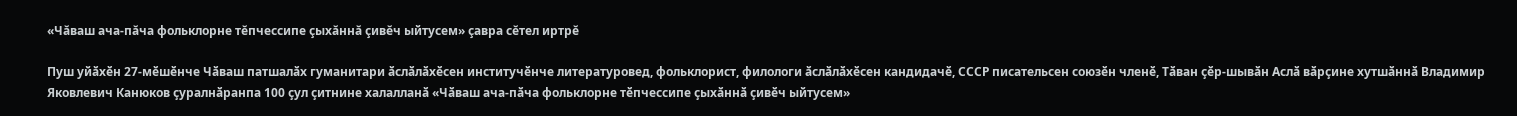«Чăваш ача-пăча фольклорне тĕпчессипе çыхăннă çивĕч ыйтусем» çавра сĕтел иртрĕ

Пуш уйӑхӗн 27-мӗшӗнче Чӑваш патшалӑх гуманитари ӑслӑлӑхӗсен институчӗнче литературовед, фольклорист, филологи ӑслӑлӑхӗсен кандидачӗ, СССР писательсен союзӗн членӗ, Тӑван ҫӗр-шывӑн Аслӑ вӑрҫине хутшӑннӑ Владимир Яковлевич Канюков ҫуралнӑранпа 100 ҫул ҫитнине халалланӑ «Чӑваш ача-пӑча фольклорне тӗпчессипе ҫыхӑннӑ ҫивӗч ыйтусем»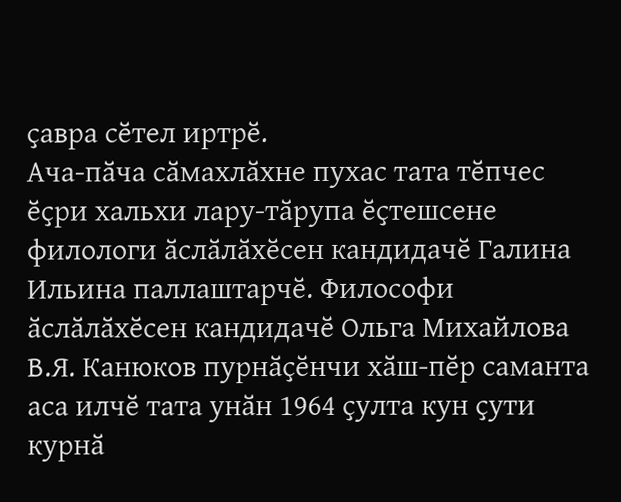ҫавра сӗтел иртрӗ.
Ача-пӑча сӑмахлӑхне пухас тата тӗпчес ӗҫри хальхи лару-тӑрупа ӗҫтешсене филологи ӑслӑлӑхӗсен кандидачӗ Галина Ильина паллаштарчӗ. Философи ӑслӑлӑхӗсен кандидачӗ Ольга Михайлова В.Я. Канюков пурнӑҫӗнчи хӑш-пӗр саманта аса илчӗ тата унӑн 1964 ҫулта кун ҫути курнӑ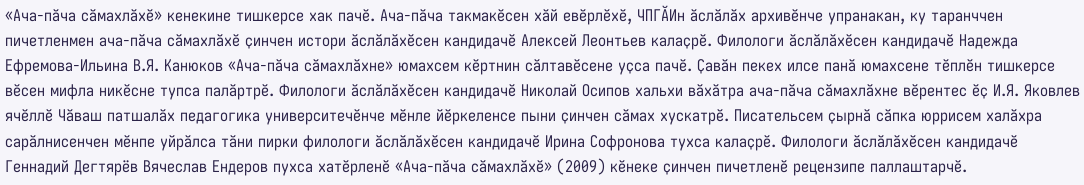«Ача-пӑча сӑмахлӑхӗ» кенекине тишкерсе хак пачӗ. Ача-пӑча такмакӗсен хӑй евӗрлӗхӗ, ЧПГӐИн ӑслӑлӑх архивӗнче упранакан, ку таранччен пичетленмен ача-пӑча сӑмахлӑхӗ ҫинчен истори ӑслӑлӑхӗсен кандидачӗ Алексей Леонтьев калаҫрӗ. Филологи ӑслӑлӑхӗсен кандидачӗ Надежда Ефремова-Ильина В.Я. Канюков «Ача-пӑча сӑмахлӑхне» юмахсем кӗртнин сӑлтавӗсене уҫса пачӗ. Ҫавӑн пекех илсе панӑ юмахсене тӗплӗн тишкерсе вӗсен мифла никӗсне тупса палӑртрӗ. Филологи ӑслӑлӑхӗсен кандидачӗ Николай Осипов хальхи вӑхӑтра ача-пӑча сӑмахлӑхне вӗрентес ӗҫ И.Я. Яковлев ячӗллӗ Чӑваш патшалӑх педагогика университечӗнче мӗнле йӗркеленсе пыни ҫинчен сӑмах хускатрӗ. Писательсем ҫырнӑ сӑпка юррисем халӑхра сарӑлнисенчен мӗнпе уйрӑлса тӑни пирки филологи ӑслӑлӑхӗсен кандидачӗ Ирина Софронова тухса калаҫрӗ. Филологи ӑслӑлӑхӗсен кандидачӗ Геннадий Дегтярёв Вячеслав Ендеров пухса хатӗрленӗ «Ача-пӑча сӑмахлӑхӗ» (2009) кӗнеке ҫинчен пичетленӗ рецензипе паллаштарчӗ.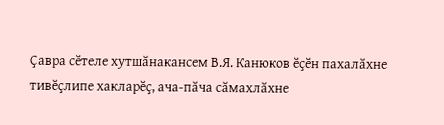Ҫавра сӗтеле хутшӑнакансем В.Я. Канюков ӗҫӗн пахалӑхне тивӗҫлипе хакларӗҫ, ача-пӑча сӑмахлӑхне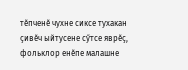тӗпченӗ чухне сиксе тухакан ҫивӗч ыйтусене сӳтсе яврӗҫ, фольклор енӗпе малашне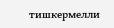тишкермелли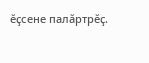ӗҫсене палӑртрӗҫ.